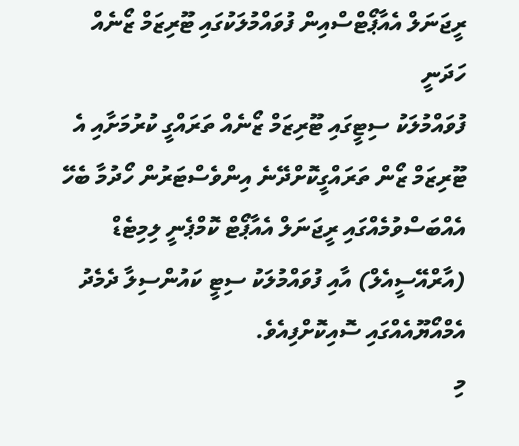ރީޖަނަލް އެއާޕޯޓްސްއިން ފުވައްމުލަކުގައި ޓޫރިޒަމް ޒޯނެއް ހަދަނީ
ފުވައްމުލަކު ސިޓީގައި ޓޫރިޒަމް ޒޯނެއް ތަރައްގީ ކުރުމަށާއި އެ ޓޫރިޒަމް ޒޯން ތަރައްގީކޮށްދޭނެ އިންވެސްޓަރުން ހޯދުމާ ބެހޭ އެއްބަސްވުމެއްގައި ރީޖަނަލް އެއާޕޯޓް ކޮމްޕެނީ ލިމިޓެޑް (އާރްއޭސީއެލް) އާއި ފުވައްމުލަކު ސިޓީ ކައުންސިލާ ދެމެދު އެމްއޯޔޫއެއްގައި ސޮއިކޮށްފިއެވެ.
މި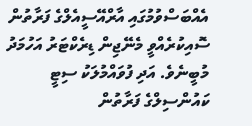އެއްބަސްވުމުގައި އާރްއޭސީއެލްގެ ފަރާތުން ސޮއިކުރެއްވީ މެނޭޖިން ޑިރެކްޓަރު އަހުމަދު މުބީނެވެ. އަދި ފުވައްމުލަކު ސިޓީ ކައުންސިލްގެ ފަރާތުން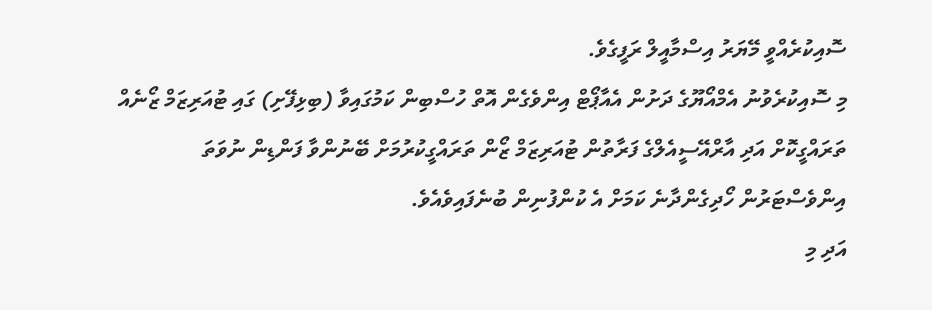ސޮއިކުރެއްވީ މޭޔަރު އިސްމާއީލް ރަފީގެވެ.
މި ސޮއިކުރެވުނު އެމްއޯޔޫގެ ދަށުން އެއާޕޯޓް އިންވެގެން އޮތް ހުސްބިން ކަމުގައިވާ (ބިޅިފޭށި) ގައި ޓުއަރިޒަމް ޒޯނެއް ތަރައްގީކޮށް އަދި އާރްއޭސީއެލްގެ ފަރާތުން ޓުއަރިޒަމް ޒޯން ތަރައްގީކުރުމަށް ބޭނުންވާ ފަންޑިން ނުވަތަ އިންވެސްޓަރުން ހޯދިގެންދާނެ ކަމަށް އެ ކުންފުނިން ބުނެފައިވެއެވެ.
އަދި މި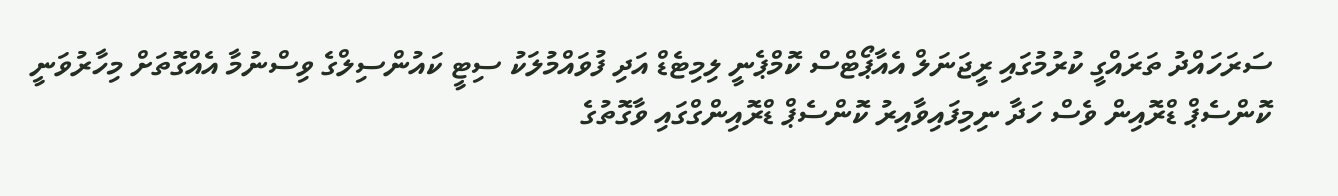ސަރަހައްދު ތަރައްގީ ކުރުމުގައި ރީޖަނަލް އެއާޕޯޓްސް ކޮމްޕެނީ ލިމިޓެޑް އަދި ފުވައްމުލަކު ސިޓީ ކައުންސިލްގެ ވިސްނުމާ އެއްގޮތަށް މިހާރުވަނީ ކޮންސެޕް ޑްރޮއިން ވެސް ހަދާ ނިމިފައިވާއިރު ކޮންސެޕް ޑްރޮއިންގްގައި ވާގޮތުގެ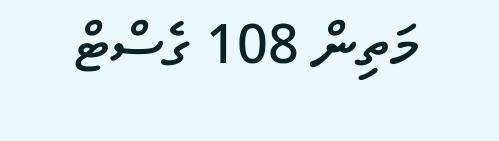މަތިން 108 ގެސްޓް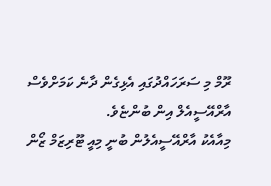ރޫމް މި ސަރަހައްދުގައި އެޅިގެން ދާނެ ކަމަށްވެސް އާރްއޭސީއެލް އިން ބުންޏެވެ.
މިއާއެކު އާރްއޭސީއެލުން ބުނީ މިއީ ޓޫރިޒަމް ޒޯން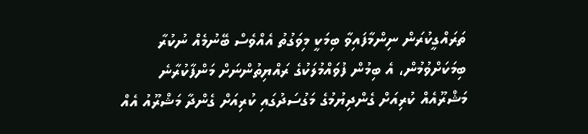ތަރައްގީކުރަން ނިންމާފައިވާ ބިމަކީ މިވަގުތު އެއްވެސް ބޭނުމެއް ނުކުރާ ބިމަކަށްވުމުން، އެ ބިމުން ފުވައްމުލަކުގެ ރައްޔިތުންނަށް މަންފާކުރާނެ މަޝްރޫއެއް ކުރިއަށް ގެންދިޔުމުގެ މަގުސަދުގައި ކުރިއަށް ގެންދާ މަޝްރޫއު އެއް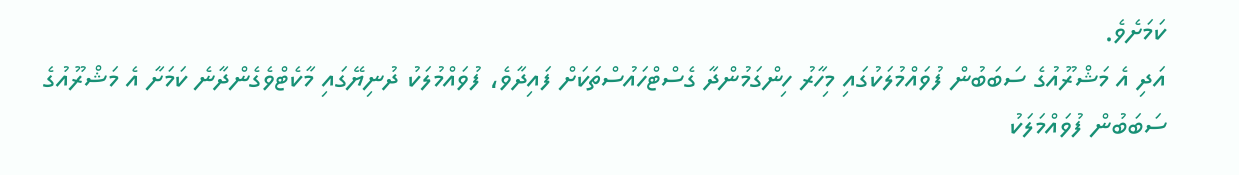ކަމަށެވެ.
އަދި އެ މަޝްރޫއުގެ ސަބަބުން ފުވައްމުލަކުގައި މިހާރު ހިންގަމުންދާ ގެސްޓްހައުސްތަކަށް ފައިދާވެ، ފުވައްމުލަކު ދުނިޔޭގައި މާކެޓްވެގެންދާނެ ކަމަށާ އެ މަޝްރޫއުގެ ސަބަބުން ފުވައްމަލަކު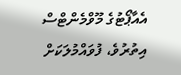އެއާޕޯޓުގެ މޫވްމެންޓްސް އިތުރުވެ، ފުވައްމުލަކަށް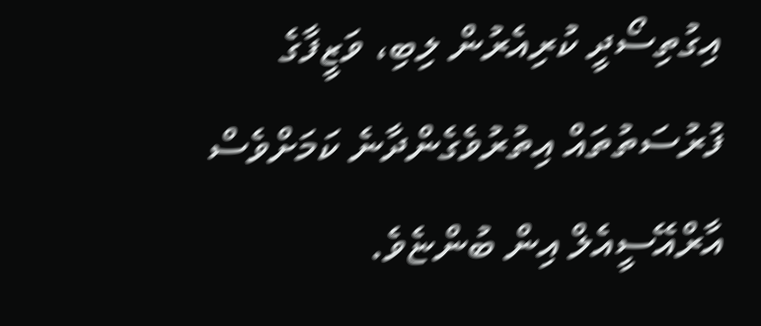އިގުތިސޯދީ ކުރިއެރުން ލިބި، ވަޒީފާގެ ފުރުސަތުތައް އިތުރުވެގެންދާނެ ކަމަށްވެސް އާރްއޭސީއެލް އިން ބުންޏެވެ.